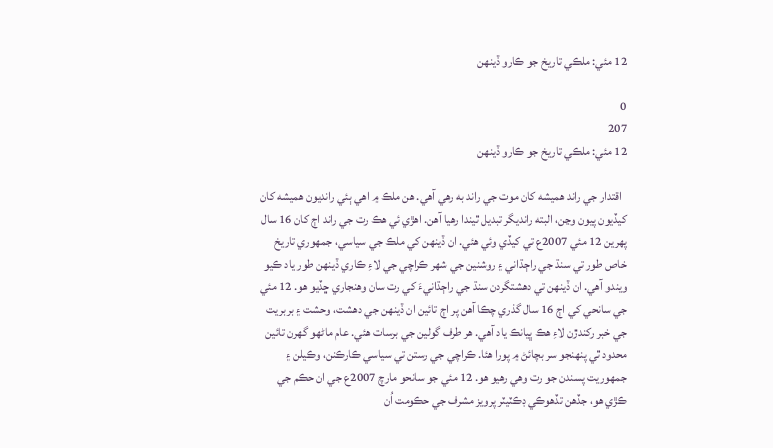12 مئي: ملڪي تاريخ جو ڪارو ڏينھن

0
207
12 مئي: ملڪي تاريخ جو ڪارو ڏينھن

  اقتدار جي راند ھميشه کان موت جي راند به رھي آھي. هن ملڪ ۾ اھي ٻئي رانديون ھميشه کان کيڏيون پيون وڃن، البته رانديگر تبديل ٿيندا رھيا آھن. اھڙي ئي ھڪ رت جي راند اڄ کان 16 سال پھرين 12 مئي 2007ع تي کيڏي وئي ھئي. ان ڏينھن کي ملڪ جي سياسي، جمھوري تاريخ خاص طور تي سنڌ جي راڄڌاني ۽ روشنين جي شھر ڪراچي جي لاءِ ڪاري ڏينھن طور ياد ڪيو ويندو آھي. ان ڏينھن تي دهشتگردن سنڌ جي راڄڌانيءَ کي رت سان وھنجاري ڇڏيو ھو. 12 مئي جي سانحي کي اڄ 16 سال گذري چڪا آھن پر اڄ تائين ان ڏينھن جي دھشت، وحشت ۽ بربريت جي خبر رکندڙن لاءِ ھڪ ڀيانڪ ياد آھي. ھر طرف گولين جي برسات ھئي. عام ماڻھو گھرن تائين محدود ٿي پنھنجو سر بچائڻ ۾ پورا هئا. ڪراچي جي رستن تي سياسي ڪارڪنن، وڪيلن ۽ جمھوريت پسندن جو رت وھي رھيو ھو. 12 مئي جو سانحو مارچ 2007ع جي ان حڪم جي ڪڙي ھو، جڏھن تڏھوڪي ڊڪٽيٽر پرويز مشرف جي حڪومت اُن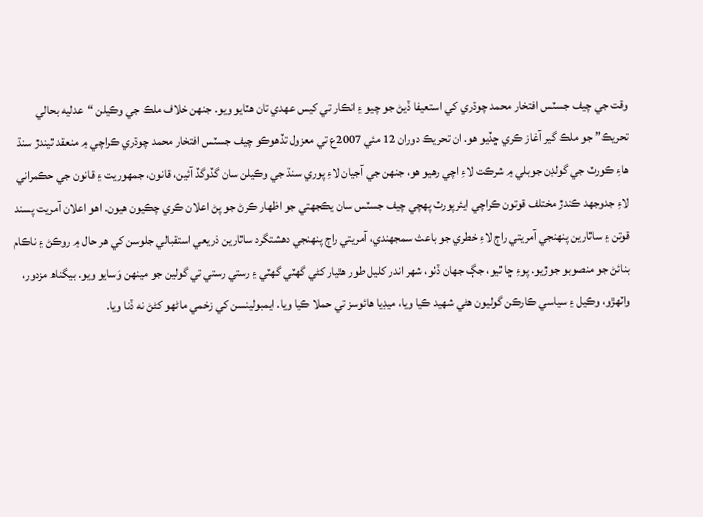وقت جي چيف جسٽس افتخار محمد چوڌري کي استعيفا ڏيڻ جو چيو ۽ انڪار تي کيس عھدي تان ھٽايو ويو. جنھن خلاف ملڪ جي وڪيلن “عدليه بحالي تحريڪ” جو ملڪ گير آغاز ڪري ڇڏيو ھو. ان تحريڪ دوران 12 مئي 2007ع تي معزول تڏھوڪو چيف جسٽس افتخار محمد چوڌري ڪراچي ۾ منعقد ٿيندڙ سنڌ ھاءِ ڪورٽ جي گولڊن جوبلي ۾ شرڪت لاءِ اچي رھيو ھو، جنھن جي آجيان لاءِ پوري سنڌ جي وڪيلن سان گڏوگڏ آئين، قانون، جمھوريت ۽ قانون جي حڪمراني لاءِ جدوجھد ڪندڙ مختلف قوتون ڪراچي ايئرپورٽ پھچي چيف جسٽس سان يڪجھتي جو اظھار ڪرڻ جو پڻ اعلان ڪري چڪيون ھيون. اھو اعلان آمريت پسند قوتن ۽ ساٿارين پنھنجي آمريتي راڄ لاءِ خطري جو باعث سمجھندي، آمريتي راڄ پنھنجي دھشتگرد ساٿارين ذريعي استقبالي جلوسن کي ھر حال ۾ روڪڻ ۽ ناڪام بنائڻ جو منصوبو جوڙيو. پوءِ ڇا ٿيو، جڳ جھان ڏٺو، شھر اندر کليل طور ھٿيار کڻي گھٽي گھٽي ۽ رستي رستي تي گولين جو مينهن وَسايو ويو. بيگناھ مزدور، واٽھڙو، وڪيل ۽ سياسي ڪارڪن گوليون ھڻي شھيد ڪيا ويا، ميڊيا ھائوسز تي حملا ڪيا ويا. ايمبولينسن کي زخمي ماڻھو کڻڻ نه ڏنا ويا.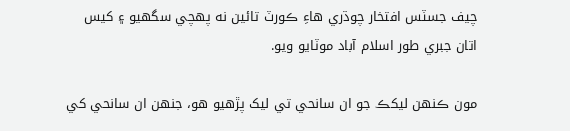چيف جسٽس افتخار چوڌري ھاءِ ڪورٽ تائين نه پھچي سگھيو ۽ کيس اتان جبري طور اسلام آباد موٽايو ويو.

مون ڪنھن ليکڪ جو ان سانحي تي ليک پڙھيو ھو، جنھن ان سانحي کي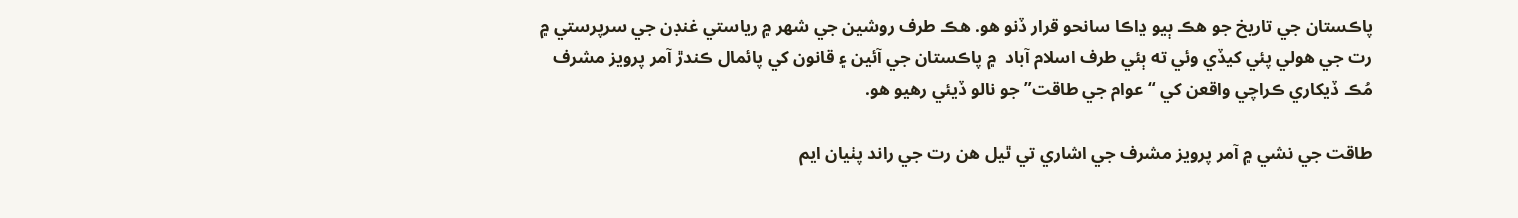پاڪستان جي تاريخ جو ھڪ ٻيو ڍاڪا سانحو قرار ڏنو ھو. ھڪ طرف روشين جي شھر ۾ رياستي غنڊن جي سرپرستي ۾ رت جي ھولي پئي کيڏي وئي ته ٻئي طرف اسلام آباد  ۾ پاڪستان جي آئين ۽ قانون کي پائمال ڪندڙ آمر پرويز مشرف مُڪ ڏيکاري ڪراچي واقعن کي “عوام جي طاقت” جو نالو ڏيئي رهيو هو.

طاقت جي نشي ۾ آمر پرويز مشرف جي اشاري تي ٿيل ھن رت جي راند پٺيان ايم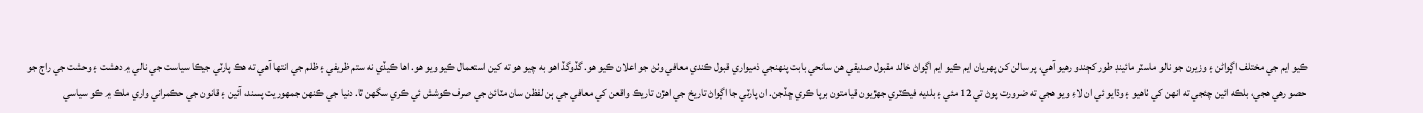ڪيو ايم جي مختلف اڳواڻن ۽ وزيرن جو نالو ماسٽر مائينڊ طور کڄندو رھيو آھي، پر سالن کن پھريان ايم ڪيو ايم اڳواڻ خالد مقبول صديقي ھن سانحي بابت پنھنجي ذميواري قبول ڪندي معافي وٺڻ جو اعلان ڪيو ھو. گڏوگڏ اھو به چيو ھو ته کين استعمال ڪيو ويو ھو. اھا ڪيڏي نه ستم ظريفي ۽ ظلم جي انتھا آھي ته ھڪ پارٽي جيڪا سياست جي نالي ۾ دھشت ۽ وحشت جي راڄ جو حصو رھي ھجي، بلڪه ائين چئجي ته انھن کي ٺاھيو ۽ وڌايو ئي ان لاءِ ويو ھجي ته ضرورت پوڻ تي 12 مئي ۽ بلديه فيڪٽري جھڙيون قيامتون برپا ڪري ڇڏجن. ان پارٽي جا اڳواڻ تاريخ جي اھڙن تاريڪ واقعن کي معافي جي ٻن لفظن سان مٽائڻ جي صرف ڪوشش ئي ڪري سگھن ٿا. دنيا جي ڪنھن جمھوريت پسند، آئين ۽ قانون جي حڪمراني واري ملڪ ۾ ڪو سياسي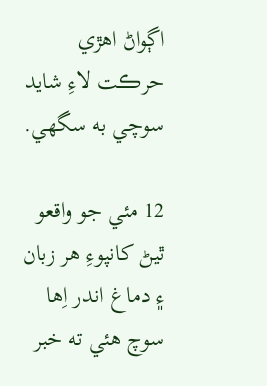اڳواڻ اھڙي حرڪت لاءِ شايد سوچي به سگھي.

12 مئي جو واقعو ٿيڻ کانپوءِ هر زبان ۽ دماغ اندر اِها سوچ هئي ته خبر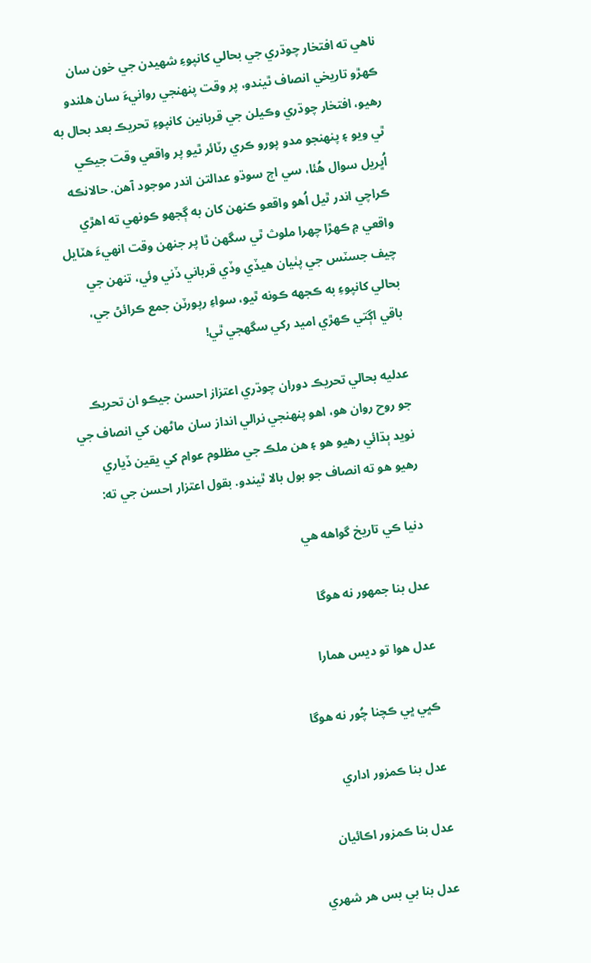ناهي ته افتخار چوڌري جي بحالي کانپوءِ شهيدن جي خون سان ڪهڙو تاريخي انصاف ٿيندو، پر وقت پنهنجي روانيءَ سان هلندو رهيو، افتخار چوڌري وڪيلن جي قربانين کانپوءِ تحريڪ بعد بحال به ٿي ويو ۽ پنهنجو مدو پورو ڪري رٽائر ٿيو پر واقعي وقت جيڪي اُڀريل سوال هُئا، سي اڄ سوڌو عدالتن اندر موجود آهن. حالانڪه ڪراچي اندر ٿيل اُهو واقعو ڪنهن کان به ڳجهو ڪونهي ته اهڙي واقعي ۾ ڪهڙا چهرا ملوث ٿي سگهن ٿا پر جنهن وقت انهيءَ هٽايل چيف جسٽس جي پٺيان هيڏي وڏي قرباني ڏني وئي، تنهن جي بحالي کانپوءِ به ڪجهه ڪونه ٿيو، سواءِ رپورٽن جمع ڪرائڻ جي، باقي اڳتي ڪهڙي اميد رکي سگهجي ٿي!

عدليه بحالي تحريڪ دوران چوڌري اعتزاز احسن جيڪو ان تحريڪ جو روح روان ھو، اھو پنھنجي نرالي انداز سان ماڻھن کي انصاف جي نويد ٻڌائي رھيو ھو ۽ ھن ملڪ جي مظلوم عوام کي يقين ڏياري رھيو ھو ته انصاف جو بول بالا ٿيندو. بقول اعتزار احسن جي ته:

دنيا ڪي تاريخ گواهه هي

عدل بنا جمهور نه هوگا

عدل هوا تو ديس همارا

ڪڀي ڀي ڪچنا چُور نه هوگا

عدل بنا ڪمزور اداري

عدل بنا ڪمزور اڪائيان

عدل بنا بي بس هر شهري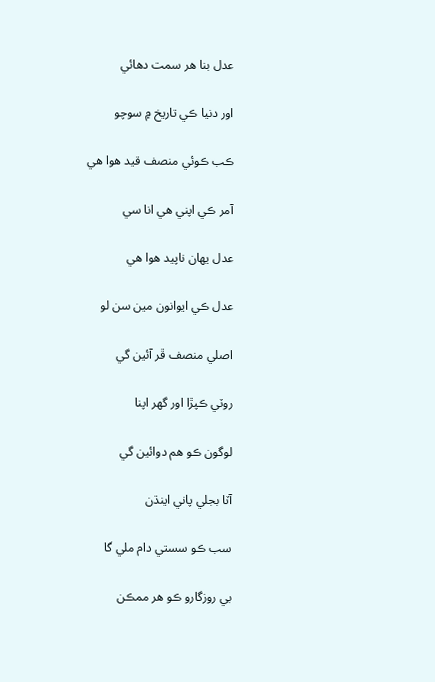عدل بنا هر سمت دهائي

اور دنيا ڪي تاريخ ۾ سوچو

ڪب ڪوئي منصف قيد هوا هي

آمر ڪي اپني هي انا سي

عدل يهان ناپيد هوا هي

عدل ڪي ايوانون مين سن لو

اصلي منصف ڦر آئين گي

روٽي ڪپڙا اور گهر اپنا

لوگون ڪو هم دوائين گي

آٽا بجلي پاني اينڌن

سب ڪو سستي دام ملي گا

بي روزگارو ڪو هر ممڪن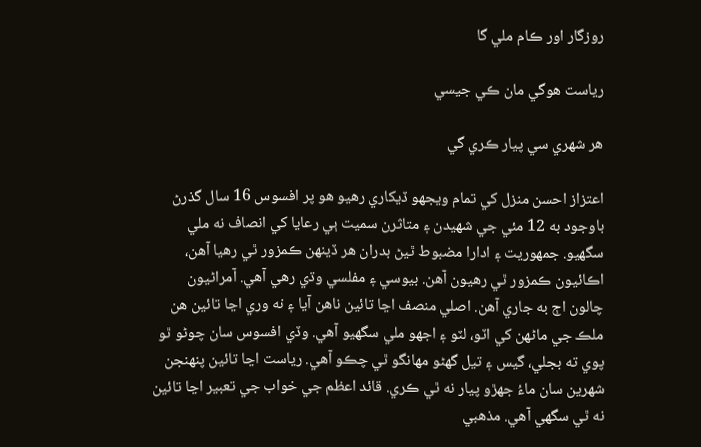روزگار اور ڪام ملي گا

رياست هوگي مان ڪي جيسي

هر شهري سي پيار ڪري گي

اعتزاز احسن منزل کي تمام ويجھو ڏيکاري رھيو هو پر افسوس 16 سال گذرڻ باوجود به 12 مئي جي شھيدن ۽ متاثرن سميت ٻي رعايا کي انصاف نه ملي سگھيو. جمھوريت ۽ ادارا مضبوط ٿيڻ بدران ھر ڏينھن ڪمزور ٿي رھيا آھن، اڪائيون ڪمزور ٿي رھيون آھن. بيوسي ۽ مفلسي وڌي رھي آھي. آمراڻيون چالون اڄ به جاري آھن. اصلي منصف اڃا تائين ناھن آيا ۽ نه وري اڃا تائين ھن ملڪ جي ماڻھن کي اٽو، لٽو ۽ اجھو ملي سگھيو آھي. وڏي افسوس سان چوڻو ٿو پوي ته بجلي، گيس ۽ تيل گھڻو مھانگو ٿي چڪو آهي. رياست اڃا تائين پنھنجن شھرين سان ماءُ جھڙو پيار نه ٿي ڪري. قائد اعظم جي خواب جي تعبير اڃا تائين نه ٿي سگھي آھي. مذھبي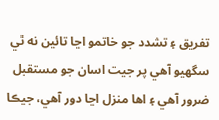تفريق ۽ تشدد جو خاتمو اڃا تائين نه ٿي سگھيو آھي پر جيت اسان جو مستقبل ضرور آھي ۽ اھا منزل اڃا دور آھي، جيڪا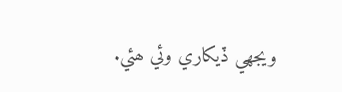ويجھي ڏيکاري وئي ھئي.